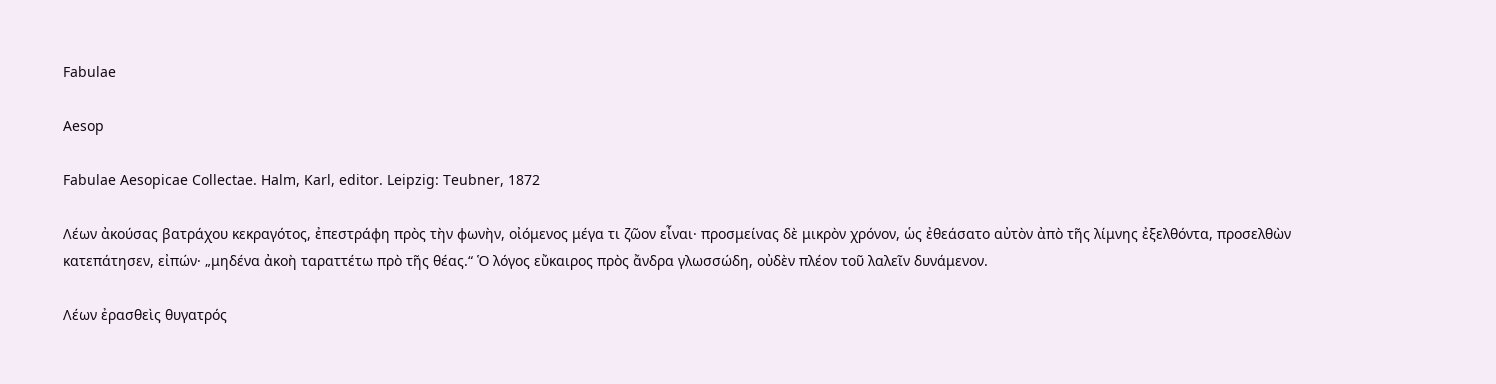Fabulae

Aesop

Fabulae Aesopicae Collectae. Halm, Karl, editor. Leipzig: Teubner, 1872

Λέων ἀκούσας βατράχου κεκραγότος, ἐπεστράφη πρὸς τὴν φωνὴν, οἰόμενος μέγα τι ζῶον εἶναι· προσμείνας δὲ μικρὸν χρόνον, ὡς ἐθεάσατο αὐτὸν ἀπὸ τῆς λίμνης ἐξελθόντα, προσελθὼν κατεπάτησεν, εἰπών· „μηδένα ἀκοὴ ταραττέτω πρὸ τῆς θέας.“ Ὁ λόγος εὔκαιρος πρὸς ἄνδρα γλωσσώδη, οὐδὲν πλέον τοῦ λαλεῖν δυνάμενον.

Λέων ἐρασθεὶς θυγατρός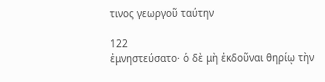τινος γεωργοῦ ταύτην

122
ἐμνηστεύσατο· ὁ δὲ μὴ ἐκδοῦναι θηρίῳ τὴν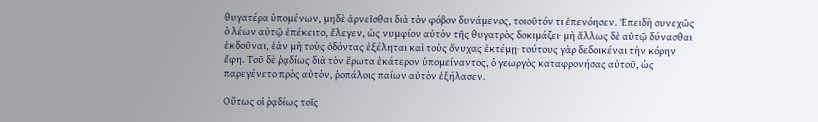θυγατέρα ὑπομένων, μηδὲ ἀρνεῖσθαι διὰ τὸν φόβον δυνάμενος, τοιοῦτόν τι ἐπενόησεν. Ἐπειδὴ συνεχῶς ὁ λέων αὐτῷ ἐπέκειτο, ἔλεγεν, ὡς νυμφίον αὐτὸν τῆς θυγατρὸς δοκιμάζει· μὴ ἄλλως δὲ αὐτῷ δύνασθαι ἐκδοῦναι, ἐὰν μὴ τοὺς ὀδόντας ἐξέληται καὶ τοὺς ὄνυχας ἐκτέμῃ· τούτους γὰρ δεδοικέναι τὴν κόρην ἔφη. Τοῦ δὲ ῥᾳδίως διὰ τὸν ἔρωτα ἑκάτερον ὑπομείναντος, ὁ γεωργὸς καταφρονήσας αὐτοῦ, ὡς παρεγένετο πρὸς αὐτὸν, ῥοπάλοις παίων αὐτὸν ἐξήλασεν.

Οὕτως οἱ ῥᾳδίως τοῖς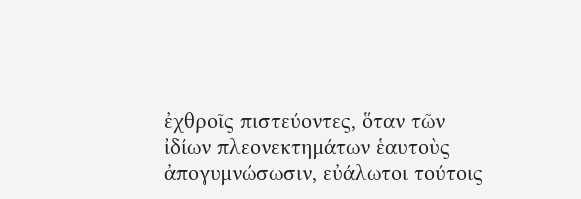ἐχθροῖς πιστεύοντες, ὅταν τῶν ἰδίων πλεονεκτημάτων ἑαυτοὺς ἀπογυμνώσωσιν, εὐάλωτοι τούτοις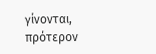γίνονται, πρότερον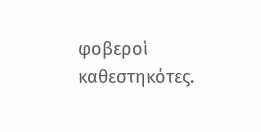φοβεροὶ καθεστηκότες.